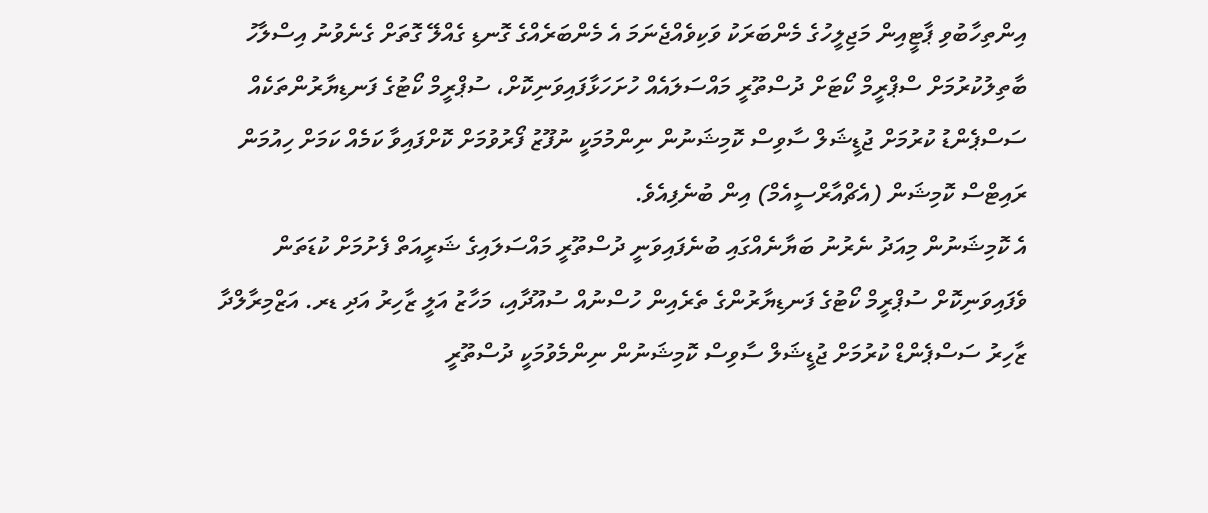އިންތިހާބުވި ޕާޓީއިން މަޖިލީހުގެ މެންބަރަކު ވަކިވެއްޖެނަމަ އެ މެންބަރެއްގެ ގޮނޑި ގެއްލޭ ގޮތަށް ގެނެވުނު އިސްލާހު ބާތިލުކުރުމަށް ސްޕްރީމް ކޯޓަށް ދުސްތޫރީ މައްސަލައެއް ހުށަހަޅާފައިވަނިކޮށް، ސުޕްރީމް ކޯޓުގެ ފަނޑިޔާރުންތަކެއް ސަސްޕެންޑު ކުރުމަށް ޖުޑީޝަލް ސާވިސް ކޮމިޝަނުން ނިންމުމަކީ ނުފޫޒު ފޯރުވުމަށް ކޮށްފައިވާ ކަމެއް ކަމަށް ހިއުމަން ރައިޓްސް ކޮމިޝަން (އެޗްއާރްސީއެމް) އިން ބުނެފިއެވެ.
އެ ކޮމިޝަނުން މިއަދު ނެރުނު ބަޔާނެއްގައި ބުނެފައިވަނީ ދުސްތޫރީ މައްސަލައިގެ ޝަރީއަތް ފެށުމަށް ކުޑަތަން ވެފައިވަނިކޮށް ސުޕްރީމް ކޯޓުގެ ފަނޑިޔާރުންގެ ތެރެއިން ހުސްނުއް ސުއޫދާއި، މަހާޒު އަލީ ޒާހިރު އަދި ޑރ. އަޒްމިރާލްދާ ޒާހިރު ސަސްޕެންޑް ކުރުމަށް ޖުޑީޝަލް ސާވިސް ކޮމިޝަނުން ނިންމެވުމަކީ ދުސްތޫރީ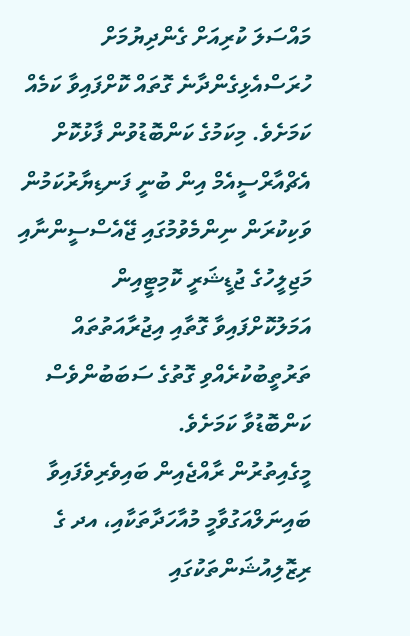މައްސަލަ ކުރިއަށް ގެންދިޔުމަށް ހުރަސްއެޅިގެންދާނެ ގޮތައް ކޮށްފައިވާ ކަމެއް ކަމަށެވެ. މިކަމުގެ ކަންބޮޑުވުން ފާޅުކޮށް އެޗްއާރްސީއެމް އިން ބުނީ ފަނޑިޔާރުކަމުން ވަކިކުރަން ނިންމެވުމުގައި ޖޭއެސްސީންނާއި މަޖިލީހުގެ ޖުޑީޝަރީ ކޮމިޓީއިން އަމަލުކޮށްފައިވާ ގޮތާއި އިޖުރާއަތުތައް ތަރުތީބުކުރެއްވި ގޮތުގެ ސަބަބުންވެސް ކަންބޮޑުވާ ކަމަށެވެ.
މީގެއިތުރުން ރާއްޖެއިން ބައިވެރިވެފައިވާ ބައިނަލްއަގުވާމީ މުއާހަދާތަކާއި، އދ ގެ ރިޒޮލިއުޝަންތަކުގައި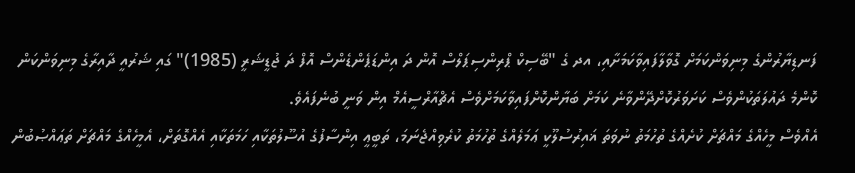ފަނޑިޔާރުންގެ މިނިވަންކަމަށް ގޮވާލާފައިވާކަމަށާއި، އދ ގެ "ބޭސިކް ޕްރިންސިޕަލްސް އޮން ދަ އިންޑަޕެންޑެންސް އޮފް ދަ ޖުޑީޝަރީ (1985)" ގައި ޝަރުއީ ދާއިރާގެ މިނިވަންކަން ކޮންމެ ދައުލަތަކުންވެސް ކަށަވަރުކޮށްދޭންވާނެ ކަމަށް ބަޔާންކޮށްފައިވާކަމަށްވެސް އެޗްއާރްސީއެމް އިން ވަނީ ބުނެފައެވެ.
އެއްވެސް މީހެއްގެ މައްޗަށް ކުށެއްގެ ތުހުމަތު ނުވަތަ ޣައިރުސުލޫކީ ޢަމަލެއްގެ ތުހުމަތު ކުރެވިއްޖެނަމަ، ތަބީޢީ އިންސާފުގެ އުސޫލުތަކާއި ހަމަތަކާއި އެއްގޮތަށް، އެމީހެއްގެ މައްޗަށް ތަޢައްޞުބުން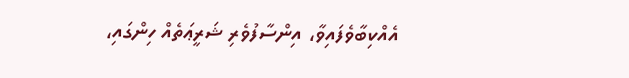އެއްކިބާވެފައިވާ، އިންސާފުވެރި ޝަރީޢަތެއް ހިންގައި،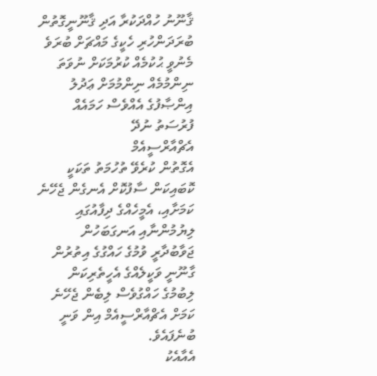ޤާނޫނު ހުއްދަކުރާ އަދި ޤާނޫނީގޮތުން ބުރަދަންހުރި ހެކީގެ މައްޗަށް ބުރަވެ މެނުވީ ޙުކުމެއް ކުރުމަކަށް ނުވަތަ ނިންމުމެއް ނިންމުމަށް ޢަދުލު އިންޞާފުގެ އެއްވެސް ހަމައެއް ފުރުސަތު ނުދޭ
އެޗްއާރްސީއެމް
އެގޮތުން ކުރެވޭ ތުހުމަތު ތަކަކީ ކޮބައިކަން ސާފުކޮށް އެނގެން ޖެހޭނެ ކަމަށާއި، އެމީހެއްގެ ދިފާއުގައި ލިޔުމުންނާއި އަނގަބަހުން ޖަވާބުދާރީ ވުމުގެ ހައްގުގެ އިތުރުން ގާނޫނީ ވަކީލެއްގެ އެހީތެރިކަން ލިބުމުގެ ހައްގުވެސް ލިބެން ޖެހޭނެ ކަމަށް އެޗްއާރްސީއެމް އިން ވަނީ ބުނެފައެވެ.
އެއާއެކު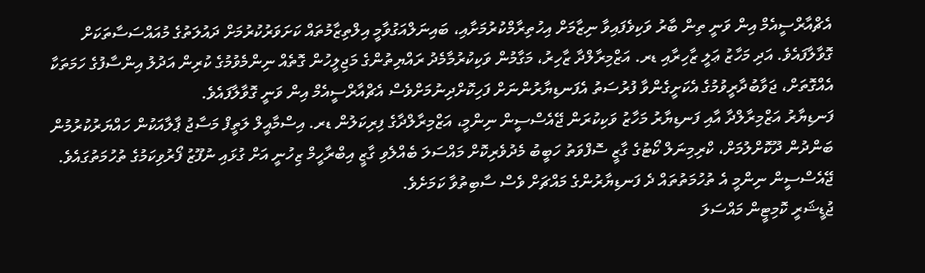އެޗްއާރްސީއެމް އިން ވަނީ ތިން ބާރު ވަކިވެފައިވާ ނިޒާމަށް އިހުތިރާމްކުރުމަށާއި، ބައިނަލްއަގުވާމީ އިލްތިޒާމުތައް ކަށަވަރުކުރުމަށް ދައުލަތުގެ މުއައްސަސާތަކަށް ގޮވާލާފައެވެ. އަދި މަހާޒު ޢަލީ ޒާހިރާއި ޑރ. އަޒްމިރާލްދާ ޒާހިރު، މަގާމުން ވަކިކުރުމާމެދު ރައްޔިތުންގެ މަޖިލީހުން ގޮތެއް ނިންމެވުމުގެ ކުރިން އަދުލު އިންސާފުގެ ހަމަތަކާ އެއްގޮތަށް، ޖަވާބުދާރީވުމުގެ އެކަށީގެންވާ ފުރުސަތު އެފަނޑިޔާރުންނަށް ފަހިކޮށްދިނުމަށްވެސް އެޗްއާރްސީއެމް އިން ވަނީ ގޮވާލާފައެވެ.
ފަނޑިޔާރު އަޒްމިރާލްދާ އާއި ފަނޑިޔާރު މަހާޒު ވަކިކުރަން ޖޭއެސްސީން ނިންމީ، އަޒްމިރާލްދާގެ ފިރިކަލުން ޑރ. އިސްމާއީލް ލަތީފް މަސާޖު ޕާލާއަކުން ހައްޔަރުކުރުމުން ބަންދުން ދޫކޮށްލުމަށް، ކްރިމިނަލް ކޯޓުގެ ގާޒީ ސޮފްވަތު ހަބީބު މެދުވެރިކޮށް މައްސަލަ ބެއްލެވި ގާޒީ އިބްރާހީމް ޒިހުނީ އަށް ގުޅައި ނުފޫޒު ފޯރުވިކަމުގެ ތުހުމަތުގައެވެ. ޖޭއެސްސީން ނިންމީ އެ ތުހުމަތުތައް ދެ ފަނޑިޔާރުންގެ މައްޗަށް ވެސް ސާބިތުވާ ކަމަށެވެ.
ޖުޑީޝަރީ ކޮމިޓީން މައްސަލަ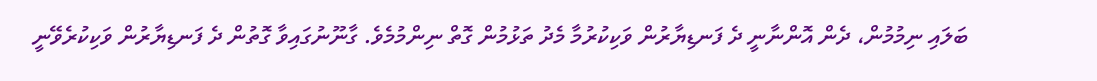ބަލައި ނިމުމުން، ދެން އޮންނާނީ ދެ ފަނޑިޔާރުން ވަކިކުރުމާ މެދު ތަޅުމުން ގޮތް ނިންމުމެވެ. ގާނޫނުގައިވާ ގޮތުން ދެ ފަނޑިޔާރުން ވަކިކުރެވޭނީ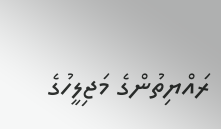ރައްޔިތުންގެ މަޖިލީހުގެ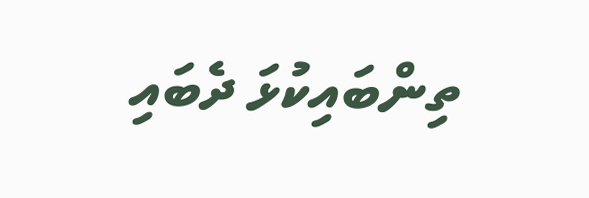ތިންބައިކުޅަ ދެބައި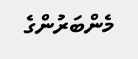މެންބަރުންގެ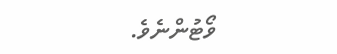ވޯޓުންނެވެ.